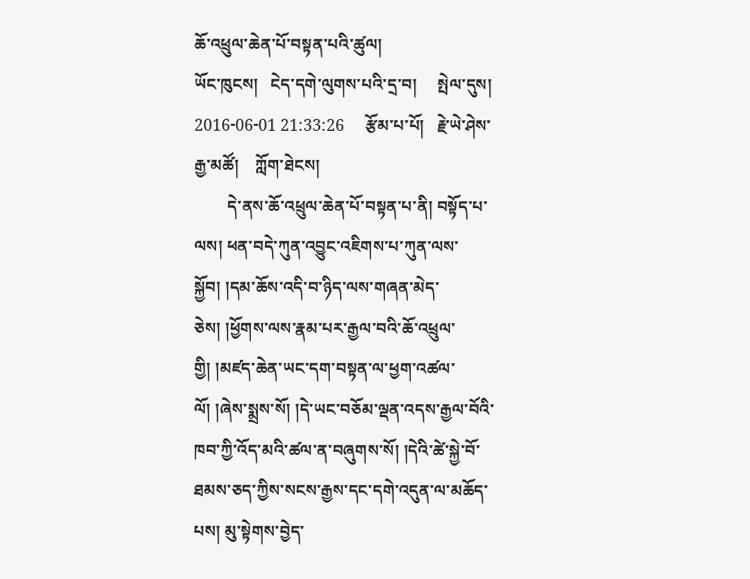ཆོ་འཕྲུལ་ཆེན་པོ་བསྟན་པའི་ཚུལ།
ཡོང་ཁུངས།   ངེད་དགེ་ལུགས་པའི་དྲ་བ།     སྤེལ་དུས།  2016-06-01 21:33:26     རྩོམ་པ་པོ།   རྗེ་ཡེ་ཤེས་རྒྱ་མཚོ།    ཀློག་ཐེངས།
        དེ་ནས་ཆོ་འཕྲུལ་ཆེན་པོ་བསྟན་པ་ནི། བསྟོད་པ་ལས། ཕན་བདེ་ཀུན་འབྱུང་འཇིགས་པ་ཀུན་ལས་སྐྱོབ། །དམ་ཆོས་འདི་བ་ཉིད་ལས་གཞན་མེད་ཅེས། །ཕྱོགས་ལས་རྣམ་པར་རྒྱལ་བའི་ཆོ་འཕྲུལ་གྱི། །མཛད་ཆེན་ཡང་དག་བསྟན་ལ་ཕྱག་འཚལ་ལོ། །ཞེས་སྨྲས་སོ། །དེ་ཡང་བཅོམ་ལྡན་འདས་རྒྱལ་བོའི་ཁབ་ཀྱི་འོད་མའི་ཚལ་ན་བཞུགས་སོ། །དེའི་ཚེ་སྐྱེ་བོ་ཐམས་ཅད་ཀྱིས་སངས་རྒྱས་དང་དགེ་འདུན་ལ་མཆོད་པས། མུ་སྟེགས་བྱེད་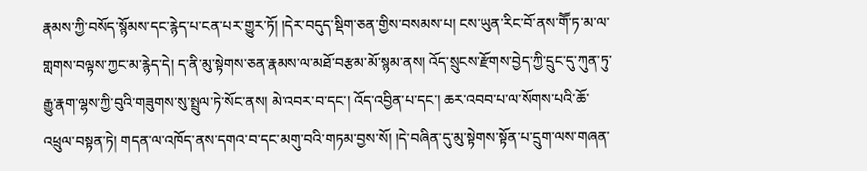རྣམས་ཀྱི་བསོད་སྙོམས་དང་རྙེད་པ་ངན་པར་གྱུར་ཏོ། །དེར་བདུད་སྡིག་ཅན་གྱིས་བསམས་པ། ངས་ཡུན་རིང་བོ་ནས་གཽ་ཏ་མ་ལ་གླགས་བལྟས་ཀྱང་མ་རྙེད་དེ། ད་ནི་མུ་སྟེགས་ཅན་རྣམས་ལ་མཐོ་བརྩམ་མོ་སྙམ་ནས། འོད་སྲུངས་རྫོགས་བྱེད་ཀྱི་དྲུང་དུ་ཀུན་ཏུ་རྒྱུ་རྣག་ལྷས་ཀྱི་བུའི་གཟུགས་སུ་སྤྲུལ་ཏེ་སོང་ནས། མེ་འབར་བ་དང་། འོད་འབྱིན་པ་དང་། ཆར་འབབ་པ་ལ་སོགས་པའི་ཆོ་འཕྲུལ་བསྟན་ཏེ། གདན་ལ་འཁོད་ནས་དགའ་བ་དང་མགུ་བའི་གཏམ་བྱས་སོ། །དེ་བཞིན་དུ་མུ་སྟེགས་སྟོན་པ་དྲུག་ལས་གཞན་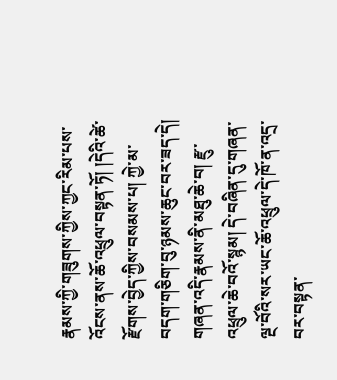རྣམས་ཀྱི་གཟུགས་ཀྱིས་ཀྱང་རིམ་པས་འོངས་ནས་ཆོ་འཕྲུལ་བསྟན་ཏོ། །དེའི་ཚེ་རྫོགས་བྱེད་ཀྱིས་བསམས་པ། ཀྱེ་མ་བདག་གཅིག་བུ་ཉམས་ཆུང་བར་ཟད་དེ། གཞན་འདི་རྣམས་ནི་མཐུ་ཆེ་བ། རྫུ་འཕྲུལ་ཆེ་བའོ་སྙམ། དེ་བཞིན་དུ་གཞན་ལྔ་བོའི་སར་ཡང་ཆོ་འཕྲུལ་དེ་ཁོ་ན་འདྲ་བར་བསྟན་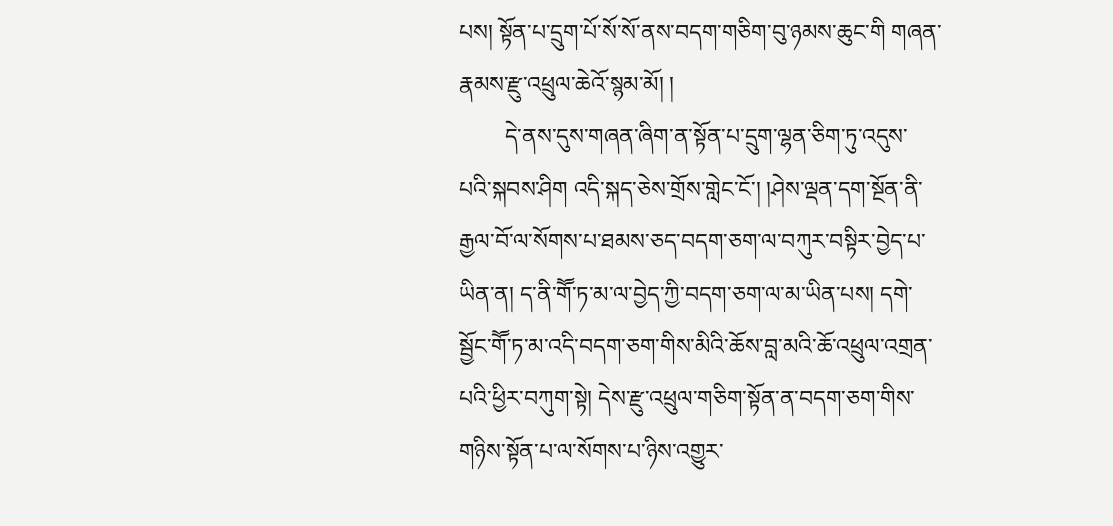པས། སྟོན་པ་དྲུག་པོ་སོ་སོ་ནས་བདག་གཅིག་བུ་ཉམས་ཆུང་གི གཞན་རྣམས་རྫུ་འཕྲུལ་ཆེའོ་སྙམ་མོ། །
        དེ་ནས་དུས་གཞན་ཞིག་ན་སྟོན་པ་དྲུག་ལྷན་ཅིག་ཏུ་འདུས་པའི་སྐབས་ཤིག འདི་སྐད་ཅེས་གྲོས་གླེང་ངོ་། །ཤེས་ལྡན་དག་སྔོན་ནི་རྒྱལ་བོ་ལ་སོགས་པ་ཐམས་ཅད་བདག་ཅག་ལ་བཀུར་བསྟིར་བྱེད་པ་ཡིན་ན། ད་ནི་གཽ་ཏ་མ་ལ་བྱེད་ཀྱི་བདག་ཅག་ལ་མ་ཡིན་པས། དགེ་སྦྱོང་གཽ་ཏ་མ་འདི་བདག་ཅག་གིས་མིའི་ཆོས་བླ་མའི་ཆོ་འཕྲུལ་འགྲན་པའི་ཕྱིར་བཀུག་སྟེ། དེས་རྫུ་འཕྲུལ་གཅིག་སྟོན་ན་བདག་ཅག་གིས་གཉིས་སྟོན་པ་ལ་སོགས་པ་ཉིས་འགྱུར་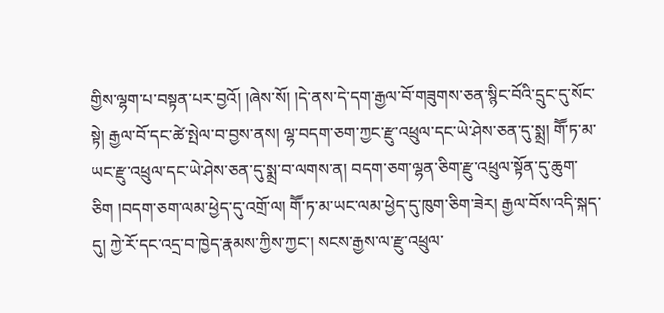གྱིས་ལྷག་པ་བསྟན་པར་བྱའོ། །ཞེས་སོ། །དེ་ནས་དེ་དག་རྒྱལ་བོ་གཟུགས་ཅན་སྙིང་བོའི་དྲུང་དུ་སོང་སྟེ། རྒྱལ་བོ་དང་ཚེ་སྤེལ་བ་བྱས་ནས། ལྷ་བདག་ཅག་ཀྱང་རྫུ་འཕྲུལ་དང་ཡེ་ཤེས་ཅན་དུ་སྨྲ། གཽ་ཏ་མ་ཡང་རྫུ་འཕྲུལ་དང་ཡེ་ཤེས་ཅན་དུ་སྨྲ་བ་ལགས་ན། བདག་ཅག་ལྷན་ཅིག་རྫུ་འཕྲུལ་སྟོན་དུ་ཆུག་ཅིག །བདག་ཅག་ལམ་ཕྱེད་དུ་འགྲོ་ལ། གཽ་ཏ་མ་ཡང་ལམ་ཕྱེད་དུ་ཁུག་ཅིག་ཟེར། རྒྱལ་བོས་འདི་སྐད་དུ། ཀྱེ་རོ་དང་འདྲ་བ་ཁྱེད་རྣམས་ཀྱིས་ཀྱང་། སངས་རྒྱས་ལ་རྫུ་འཕྲུལ་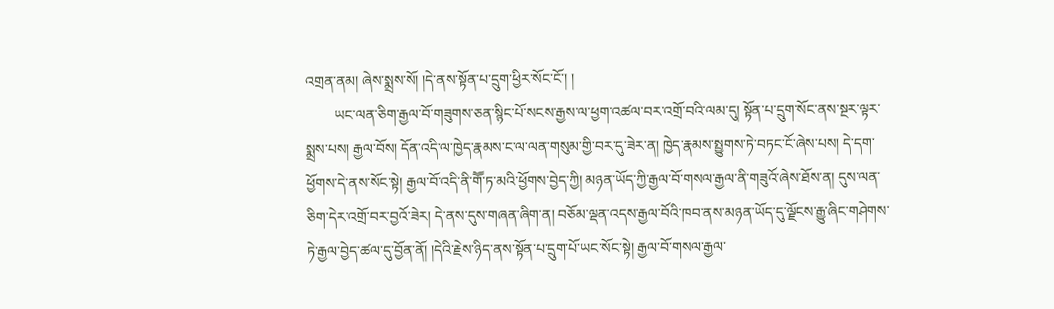འགྲན་ནམ། ཞེས་སྨྲས་སོ། །དེ་ནས་སྟོན་པ་དྲུག་ཕྱིར་སོང་ངོ་། །
        ཡང་ལན་ཅིག་རྒྱལ་བོ་གཟུགས་ཅན་སྙིང་པོ་སངས་རྒྱས་ལ་ཕྱག་འཚལ་བར་འགྲོ་བའི་ལམ་དུ། སྟོན་པ་དྲུག་སོང་ནས་སྔར་ལྟར་སྨྲས་པས། རྒྱལ་བོས། དོན་འདི་ལ་ཁྱེད་རྣམས་ང་ལ་ལན་གསུམ་གྱི་བར་དུ་ཟེར་ན། ཁྱེད་རྣམས་སྤྱུགས་ཏེ་བཏང་ངོ་ཞེས་པས། དེ་དག་ཕྱོགས་དེ་ནས་སོང་སྟེ། རྒྱལ་བོ་འདི་ནི་གཽ་ཏ་མའི་ཕྱོགས་བྱེད་ཀྱི། མཉན་ཡོད་ཀྱི་རྒྱལ་བོ་གསལ་རྒྱལ་ནི་གཟུའོ་ཞེས་ཐོས་ན། དུས་ལན་ཅིག་དེར་འགྲོ་བར་བྱའོ་ཟེར། དེ་ནས་དུས་གཞན་ཞིག་ན། བཅོམ་ལྡན་འདས་རྒྱལ་བོའི་ཁབ་ནས་མཉན་ཡོད་དུ་ལྗོངས་རྒྱུ་ཞིང་གཤེགས་ཏེ་རྒྱལ་བྱེད་ཚལ་དུ་བྱོན་ནོ། །དེའི་རྗེས་ཉིད་ནས་སྟོན་པ་དྲུག་པོ་ཡང་སོང་སྟེ། རྒྱལ་བོ་གསལ་རྒྱལ་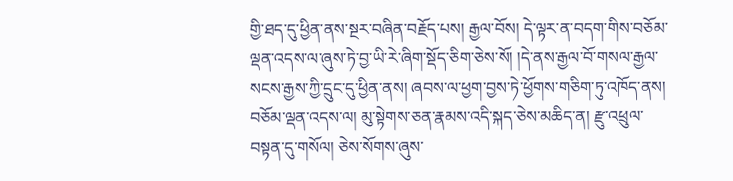གྱི་ཐད་དུ་ཕྱིན་ནས་སྔར་བཞིན་བརྗོད་པས། རྒྱལ་བོས། དེ་ལྟར་ན་བདག་གིས་བཅོམ་ལྡན་འདས་ལ་ཞུས་ཏེ་བྱ་ཡི་རེ་ཞིག་སྡོད་ཅིག་ཅེས་སོ། །དེ་ནས་རྒྱལ་བོ་གསལ་རྒྱལ་སངས་རྒྱས་ཀྱི་དྲུང་དུ་ཕྱིན་ནས། ཞབས་ལ་ཕྱག་བྱས་ཏེ་ཕྱོགས་གཅིག་ཏུ་འཁོད་ནས། བཅོམ་ལྡན་འདས་ལ། མུ་སྟེགས་ཅན་རྣམས་འདི་སྐད་ཅེས་མཆིད་ན། རྫུ་འཕྲུལ་བསྟན་དུ་གསོལ། ཅེས་སོགས་ཞུས་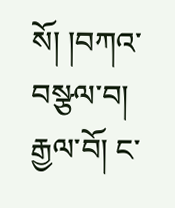སོ། །བཀའ་བསྩལ་བ། རྒྱལ་བོ། ང་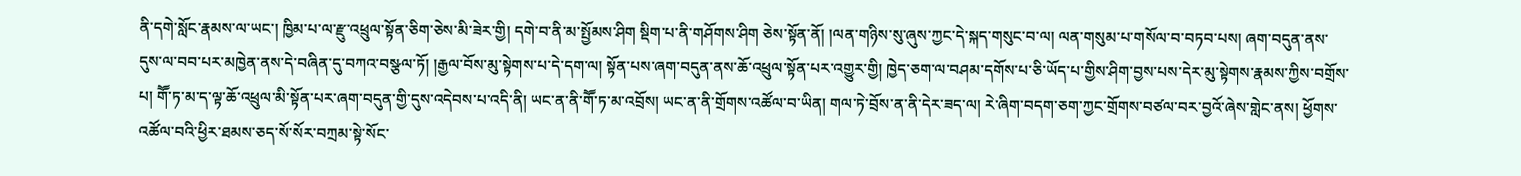ནི་དགེ་སློང་རྣམས་ལ་ཡང་། ཁྱིམ་པ་ལ་རྫུ་འཕྲུལ་སྟོན་ཅིག་ཅེས་མི་ཟེར་གྱི། དགེ་བ་ནི་མ་སྤྱོམས་ཤིག སྡིག་པ་ནི་གཤོགས་ཤིག ཅེས་སྟོན་ནོ། །ལན་གཉིས་སུ་ཞུས་ཀྱང་དེ་སྐད་གསུང་བ་ལ། ལན་གསུམ་པ་གསོལ་བ་བཏབ་པས། ཞག་བདུན་ནས་དུས་ལ་བབ་པར་མཁྱེན་ནས་དེ་བཞིན་དུ་བཀའ་བསྩལ་ཏོ། །རྒྱལ་བོས་མུ་སྟེགས་པ་དེ་དག་ལ། སྟོན་པས་ཞག་བདུན་ནས་ཆོ་འཕྲུལ་སྟོན་པར་འགྱུར་གྱི། ཁྱེད་ཅག་ལ་བཤམ་དགོས་པ་ཅི་ཡོད་པ་གྱིས་ཤིག་བྱས་པས་དེར་མུ་སྟེགས་རྣམས་ཀྱིས་བགྲོས་པ། གཽ་ཏ་མ་ད་ལྟ་ཆོ་འཕྲུལ་མི་སྟོན་པར་ཞག་བདུན་གྱི་དུས་འདེབས་པ་འདི་ནི། ཡང་ན་ནི་གཽ་ཏ་མ་འབྲོས། ཡང་ན་ནི་གྲོགས་འཚོལ་བ་ཡིན། གལ་ཏེ་བྲོས་ན་ནི་དེར་ཟད་ལ། རེ་ཞིག་བདག་ཅག་ཀྱང་གྲོགས་བཙལ་བར་བྱའོ་ཞེས་གླེང་ནས། ཕྱོགས་འཚོལ་བའི་ཕྱིར་ཐམས་ཅད་སོ་སོར་བཀྲམ་སྟེ་སོང་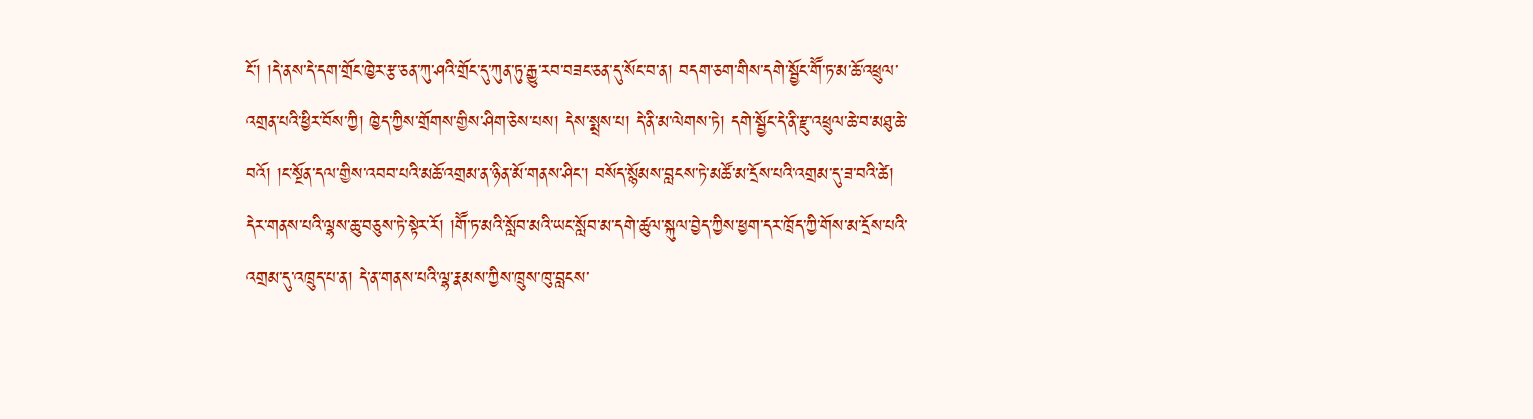ངོ་། །དེ་ནས་དེ་དག་གྲོང་ཁྱེར་རྩ་ཅན་ཀུ་ཤའི་གྲོང་དུ་ཀུན་ཏུ་རྒྱུ་རབ་བཟང་ཅན་དུ་སོང་བ་ན། བདག་ཅག་གིས་དགེ་སྦྱོང་གཽ་ཏ་མ་ཆོ་འཕྲུལ་འགྲན་པའི་ཕྱིར་བོས་ཀྱི། ཁྱེད་ཀྱིས་གྲོགས་གྱིས་ཤིག་ཅེས་པས། དེས་སྨྲས་པ། དེ་ནི་མ་ལེགས་ཏེ། དགེ་སྦྱོང་དེ་ནི་རྫུ་འཕྲུལ་ཆེ་བ་མཐུ་ཆེ་བའོ། །ང་སྔོན་དལ་གྱིས་འབབ་པའི་མཆོ་འགྲམ་ན་ཉིན་མོ་གནས་ཤིང་། བསོད་སྙོམས་བླངས་ཏེ་མཚོ་མ་དྲོས་པའི་འགྲམ་དུ་ཟ་བའི་ཚེ། དེར་གནས་པའི་ལྷས་ཆུ་བཅུས་ཏེ་སྟེར་རོ། །གཽ་ཏ་མའི་སློབ་མའི་ཡང་སློབ་མ་དགེ་ཚུལ་སྐུལ་བྱེད་ཀྱིས་ཕྱག་དར་ཁྲོད་ཀྱི་གོས་མ་དྲོས་པའི་འགྲམ་དུ་འཁྲུད་པ་ན། དེ་ན་གནས་པའི་ལྷ་རྣམས་ཀྱིས་ཁྲུས་ཁུ་བླངས་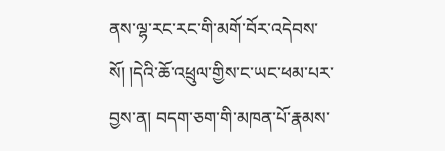ནས་ལྷ་རང་རང་གི་མགོ་བོར་འདེབས་སོ། །དེའི་ཆོ་འཕྲུལ་གྱིས་ང་ཡང་ཕམ་པར་བྱས་ན། བདག་ཅག་གི་མཁན་པོ་རྣམས་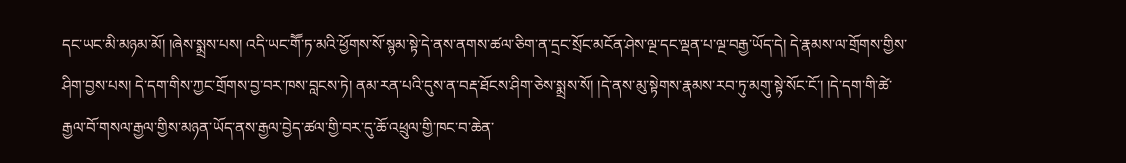དང་ཡང་མི་མཉམ་མོ། །ཞེས་སྨྲས་པས། འདི་ཡང་གཽ་ཏ་མའི་ཕྱོགས་སོ་སྙམ་སྟེ་དེ་ནས་ནགས་ཚལ་ཅིག་ན་དྲང་སྲོང་མངོན་ཤེས་ལྔ་དང་ལྡན་པ་ལྔ་བརྒྱ་ཡོད་དེ། དེ་རྣམས་ལ་གྲོགས་གྱིས་ཤིག་བྱས་པས། དེ་དག་གིས་ཀྱང་གྲོགས་བྱ་བར་ཁས་བླངས་ཏེ། ནམ་རན་པའི་དུས་ན་བརྡ་ཐོངས་ཤིག་ཅེས་སྨྲས་སོ། །དེ་ནས་མུ་སྟེགས་རྣམས་རབ་ཏུ་མགུ་སྟེ་སོང་ངོ་། །དེ་དག་གི་ཚེ་རྒྱལ་བོ་གསལ་རྒྱལ་གྱིས་མཉན་ཡོད་ནས་རྒྱལ་བྱེད་ཚལ་གྱི་བར་དུ་ཆོ་འཕྲུལ་གྱི་ཁང་བ་ཆེན་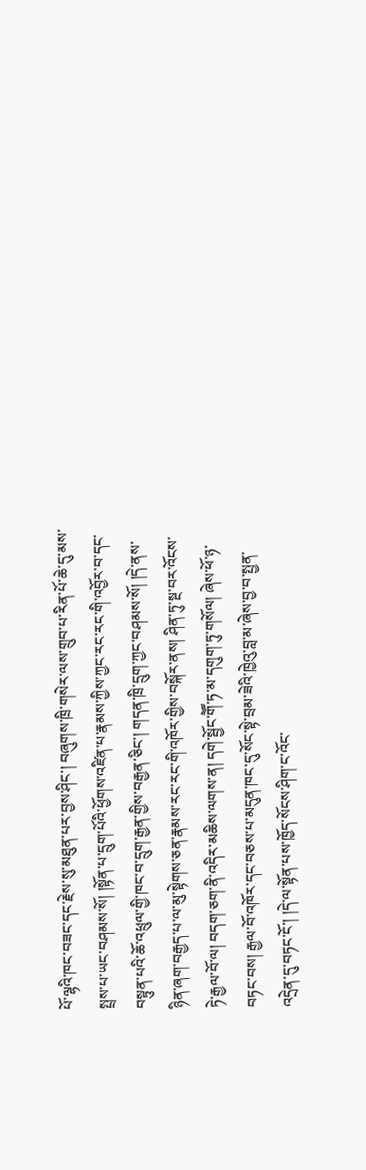པོ་ལྷའི་ཁང་བཟང་དང་རྗེས་སུ་མཐུན་པར་བྱས་ཤིང་། བཞུགས་ཁྲི་གསེར་ལས་གྲུབ་པ་རིན་པོ་ཆེ་དུ་མས་སྤྲས་པ་ཡང་བཤམས་སོ། །སྟོན་པ་དྲུག་པོའི་ཕྱོགས་འཛིན་པ་རྣམས་ཀྱིས་ཀྱང་རང་རང་གི་འབྱོར་བ་དང་བསྟུན་པའི་ཆོ་འཕྲུལ་གྱི་ཁང་བ་དྲུག་རྒྱན་གྱིས་བརྒྱན་ཅིང་། གདན་ཁྲི་དྲུག་ཀྱང་བཤམས་སོ། །དེ་ནས་ཉིན་ཞག་བརྒྱད་པ་ལ་མུ་སྟེགས་ཅན་རྣམས་རང་རང་གི་འཁོར་གྱིས་བསྐོར་ནས། ཤིན་ཏུ་སྔ་བར་འོངས་ཏེ་རྒྱལ་བོ་ལ། བདག་ཅག་ནི་འདིར་མཆིས་ལགས་ན། དགེ་སྦྱོང་གཽ་ཏ་མ་དགུག་ཏུ་གསོལ། ཞེས་ཕོ་ཉ་བཏང་བས། རྒྱལ་བོ་འཁོར་དང་བཅས་པ་མདུན་ཁང་དུ་སོང་སྟེ་བྲམ་ཟེའི་ཁྱེའུ་བླ་མ་ཞེས་བྱ་བ་སྤྱན་འདྲེན་དུ་བཏང་ངོ་། །དེ་ལ་སྟོན་པས་ཁྱོད་སོངས་ཤིག་ང་འོང་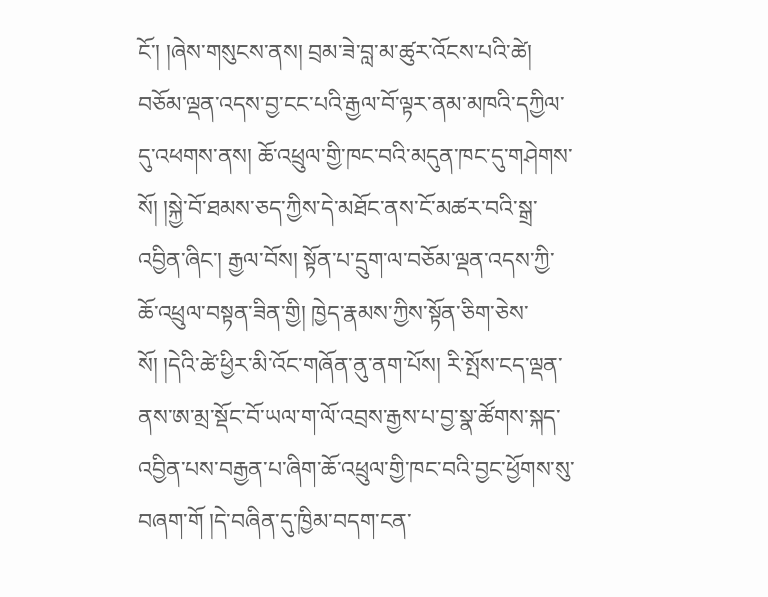ངོ་། །ཞེས་གསུངས་ནས། བྲམ་ཟེ་བླ་མ་ཚུར་འོངས་པའི་ཚེ། བཅོམ་ལྡན་འདས་བྱ་ངང་པའི་རྒྱལ་བོ་ལྟར་ནམ་མཁའི་དཀྱིལ་དུ་འཕགས་ནས། ཆོ་འཕྲུལ་གྱི་ཁང་བའི་མདུན་ཁང་དུ་གཤེགས་སོ། །སྐྱེ་བོ་ཐམས་ཅད་ཀྱིས་དེ་མཐོང་ནས་ངོ་མཚར་བའི་སྒྲ་འབྱིན་ཞིང་། རྒྱལ་བོས། སྟོན་པ་དྲུག་ལ་བཅོམ་ལྡན་འདས་ཀྱི་ཆོ་འཕྲུལ་བསྟན་ཟིན་གྱི། ཁྱེད་རྣམས་ཀྱིས་སྟོན་ཅིག་ཅེས་སོ། །དེའི་ཚེ་ཕྱིར་མི་འོང་གཞོན་ནུ་ནག་པོས། རི་སྤོས་ངད་ལྡན་ནས་ཨ་མྲ་སྡོང་བོ་ཡལ་ག་ལོ་འབྲས་རྒྱས་པ་བྱ་སྣ་ཚོགས་སྐད་འབྱིན་པས་བརྒྱན་པ་ཞིག་ཆོ་འཕྲུལ་གྱི་ཁང་བའི་བྱང་ཕྱོགས་སུ་བཞག་གོ །དེ་བཞིན་དུ་ཁྱིམ་བདག་ངན་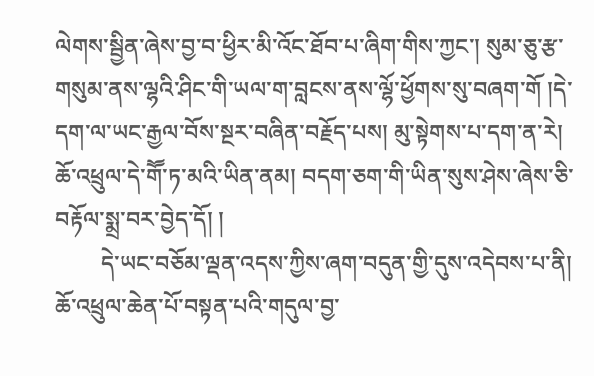ལེགས་སྦྱིན་ཞེས་བྱ་བ་ཕྱིར་མི་འོང་ཐོབ་པ་ཞིག་གིས་ཀྱང་། སུམ་ཅུ་རྩ་གསུམ་ནས་ལྷའི་ཤིང་གི་ཡལ་ག་བླངས་ནས་ལྷོ་ཕྱོགས་སུ་བཞག་གོ །དེ་དག་ལ་ཡང་རྒྱལ་བོས་སྔར་བཞིན་བརྗོད་པས། མུ་སྟེགས་པ་དག་ན་རེ། ཆོ་འཕྲུལ་དེ་གཽ་ཏ་མའི་ཡིན་ནམ། བདག་ཅག་གི་ཡིན་སུས་ཤེས་ཞེས་ཅི་བརྟོལ་སྨྲ་བར་བྱེད་དོ། །
        དེ་ཡང་བཅོམ་ལྡན་འདས་ཀྱིས་ཞག་བདུན་གྱི་དུས་འདེབས་པ་ནི། ཆོ་འཕྲུལ་ཆེན་པོ་བསྟན་པའི་གདུལ་བྱ་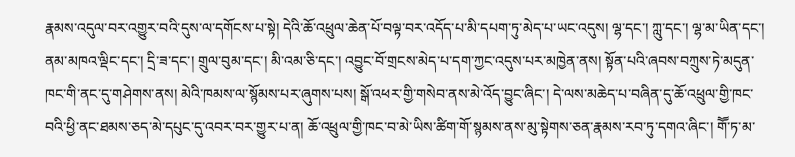རྣམས་འདུལ་བར་འགྱུར་བའི་དུས་ལ་དགོངས་པ་སྟེ། དེའི་ཆོ་འཕྲུལ་ཆེན་པོ་བལྟ་བར་འདོད་པ་མི་དཔག་ཏུ་མེད་པ་ཡང་འདུས། ལྷ་དང་། ཀླུ་དང་། ལྷ་མ་ཡིན་དང་། ནམ་མཁའ་ལྡིང་དང་། དྲི་ཟ་དང་། གྲུལ་བུམ་དང་། མི་འམ་ཅི་དང་། འབྱུང་བོ་གྲངས་མེད་པ་དག་ཀྱང་འདུས་པར་མཁྱེན་ནས། སྟོན་པའི་ཞབས་བཀྲུས་ཏེ་མདུན་ཁང་གི་ནང་དུ་གཤེགས་ནས། མེའི་ཁམས་ལ་སྙོམས་པར་ཞུགས་པས། སྒོ་འཕར་གྱི་གསེབ་ནས་མེ་འོད་བྱུང་ཞིང་། དེ་ལས་མཆེད་པ་བཞིན་དུ་ཆོ་འཕྲུལ་གྱི་ཁང་བའི་ཕྱི་ནང་ཐམས་ཅད་མེ་དཔུང་དུ་འབར་བར་གྱུར་པ་ན། ཆོ་འཕྲུལ་གྱི་ཁང་བ་མེ་ཡིས་ཚིག་གོ་སྙམས་ནས་མུ་སྟེགས་ཅན་རྣམས་རབ་ཏུ་དགའ་ཞིང་། གཽ་ཏ་མ་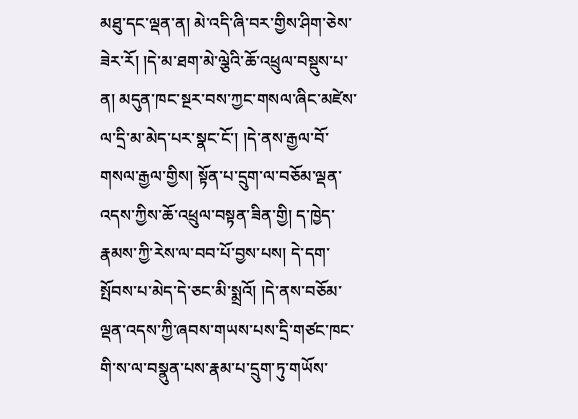མཐུ་དང་ལྡན་ན། མེ་འདི་ཞི་བར་གྱིས་ཤིག་ཅེས་ཟེར་རོ། །དེ་མ་ཐག་མེ་ལྕེའི་ཆོ་འཕྲུལ་བསྡུས་པ་ན། མདུན་ཁང་སྔར་བས་ཀྱང་གསལ་ཞིང་མཛེས་ལ་དྲི་མ་མེད་པར་སྣང་ངོ་། །དེ་ནས་རྒྱལ་བོ་གསལ་རྒྱལ་གྱིས། སྟོན་པ་དྲུག་ལ་བཅོམ་ལྡན་འདས་ཀྱིས་ཆོ་འཕྲུལ་བསྟན་ཟིན་གྱི། ད་ཁྱེད་རྣམས་ཀྱི་རེས་ལ་བབ་པོ་བྱས་པས། དེ་དག་སྤོབས་པ་མེད་དེ་ཅང་མི་སྨྲའོ། །དེ་ནས་བཅོམ་ལྡན་འདས་ཀྱི་ཞབས་གཡས་པས་དྲི་གཙང་ཁང་གི་ས་ལ་བསྣུན་པས་རྣམ་པ་དྲུག་ཏུ་གཡོས་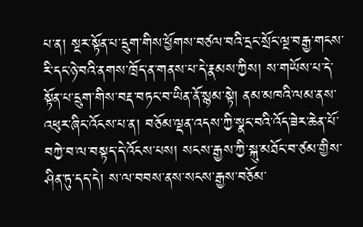པ་ན། སྔར་སྟོན་པ་དྲུག་གིས་ཕྱོགས་བཙལ་བའི་དྲང་སྲོང་ལྔ་བརྒྱ་གངས་རི་དང་ཉེ་བའི་ནགས་ཁྲོད་ན་གནས་པ་དེ་རྣམས་ཀྱིས། ས་གཡོས་པ་དེ་སྟོན་པ་དྲུག་གིས་བརྡ་བཏང་བ་ཡིན་ནོ་སྙམ་སྟེ། ནམ་མཁའི་ལམ་ནས་འཕུར་ཞིང་འོངས་པ་ན། བཅོམ་ལྡན་འདས་ཀྱི་སྣང་བའི་འོད་ཟེར་ཆེན་པོ་བཀྱེ་བ་ལ་བསྟད་དེ་འོངས་པས། སངས་རྒྱས་ཀྱི་སྐུ་མཐོང་བ་ཙམ་གྱིས་ཤིན་ཏུ་དད་དེ། ས་ལ་བབས་ནས་སངས་རྒྱས་བཅོམ་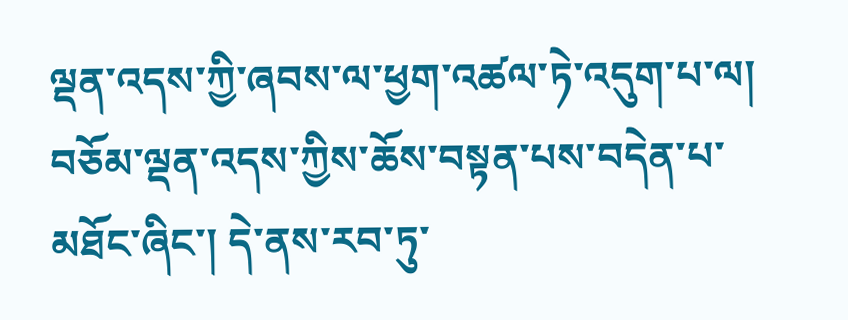ལྡན་འདས་ཀྱི་ཞབས་ལ་ཕྱག་འཚལ་ཏེ་འདུག་པ་ལ། བཅོམ་ལྡན་འདས་ཀྱིས་ཆོས་བསྟན་པས་བདེན་པ་མཐོང་ཞིང་། དེ་ནས་རབ་ཏུ་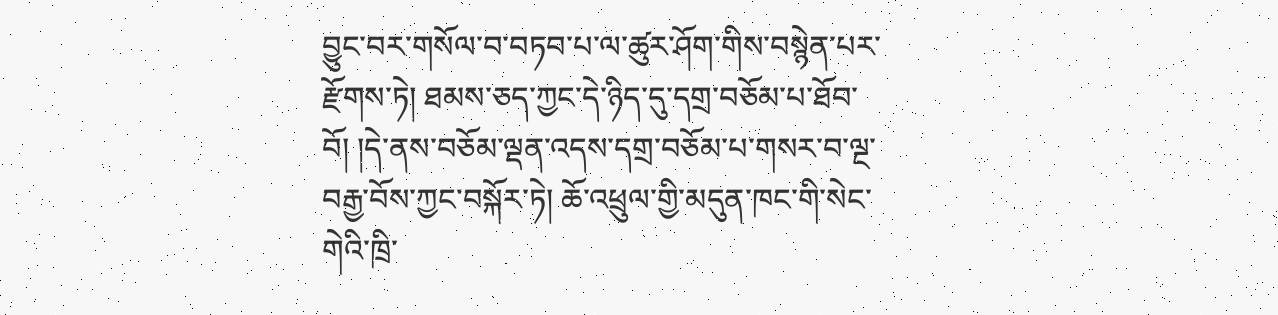བྱུང་བར་གསོལ་བ་བཏབ་པ་ལ་ཚུར་ཤོག་གིས་བསྙེན་པར་རྫོགས་ཏེ། ཐམས་ཅད་ཀྱང་དེ་ཉིད་དུ་དགྲ་བཅོམ་པ་ཐོབ་བོ། །དེ་ནས་བཅོམ་ལྡན་འདས་དགྲ་བཅོམ་པ་གསར་བ་ལྔ་བརྒྱ་བོས་ཀྱང་བསྐོར་ཏེ། ཆོ་འཕྲུལ་གྱི་མདུན་ཁང་གི་སེང་གེའི་ཁྲི་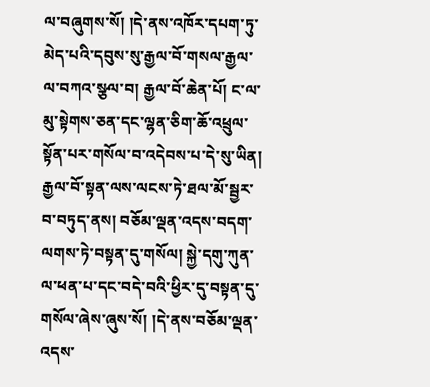ལ་བཞུགས་སོ། །དེ་ནས་འཁོར་དཔག་ཏུ་མེད་པའི་དབུས་སུ་རྒྱལ་བོ་གསལ་རྒྱལ་ལ་བཀའ་སྩལ་བ། རྒྱལ་བོ་ཆེན་པོ། ང་ལ་མུ་སྟེགས་ཅན་དང་ལྷན་ཅིག་ཆོ་འཕྲུལ་སྟོན་པར་གསོལ་བ་འདེབས་པ་དེ་སུ་ཡིན། རྒྱལ་བོ་སྟན་ལས་ལངས་ཏེ་ཐལ་མོ་སྦྱར་བ་བཏུད་ནས། བཅོམ་ལྡན་འདས་བདག་ལགས་ཏེ་བསྟན་དུ་གསོལ། སྐྱེ་དགུ་ཀུན་ལ་ཕན་པ་དང་བདེ་བའི་ཕྱིར་དུ་བསྟན་དུ་གསོལ་ཞེས་ཞུས་སོ། །དེ་ནས་བཅོམ་ལྡན་འདས་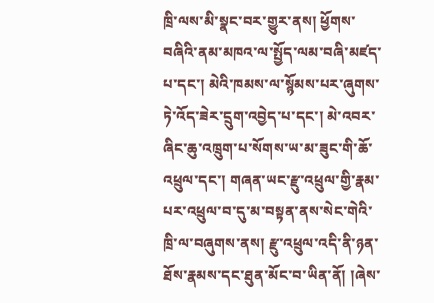ཁྲི་ལས་མི་སྣང་བར་གྱུར་ནས། ཕྱོགས་བཞིའི་ནམ་མཁའ་ལ་སྤྱོད་ལམ་བཞི་མཛད་པ་དང་། མེའི་ཁམས་ལ་སྙོམས་པར་ཞུགས་ཏེ་འོད་ཟེར་དྲུག་འབྱེད་པ་དང་། མེ་འབར་ཞིང་ཆུ་འཁྲུག་པ་སོགས་ཡ་མ་ཟུང་གི་ཆོ་འཕྲུལ་དང་། གཞན་ཡང་རྫུ་འཕྲུལ་གྱི་རྣམ་པར་འཕྲུལ་བ་དུ་མ་བསྟན་ནས་སེང་གེའི་ཁྲི་ལ་བཞུགས་ནས། རྫུ་འཕྲུལ་འདི་ནི་ཉན་ཐོས་རྣམས་དང་ཐུན་མོང་བ་ཡིན་ནོ། །ཞེས་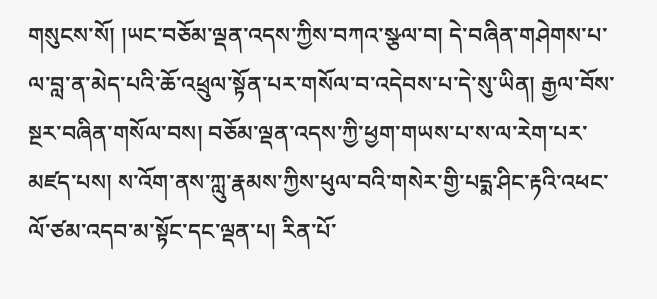གསུངས་སོ། །ཡང་བཅོམ་ལྡན་འདས་ཀྱིས་བཀའ་སྩལ་བ། དེ་བཞིན་གཤེགས་པ་ལ་བླ་ན་མེད་པའི་ཆོ་འཕྲུལ་སྟོན་པར་གསོལ་བ་འདེབས་པ་དེ་སུ་ཡིན། རྒྱལ་བོས་སྔར་བཞིན་གསོལ་བས། བཅོམ་ལྡན་འདས་ཀྱི་ཕྱག་གཡས་པ་ས་ལ་རེག་པར་མཛད་པས། ས་འོག་ནས་ཀླུ་རྣམས་ཀྱིས་ཕུལ་བའི་གསེར་གྱི་པདྨ་ཤིང་རྟའི་འཕང་ལོ་ཙམ་འདབ་མ་སྟོང་དང་ལྡན་པ། རིན་པོ་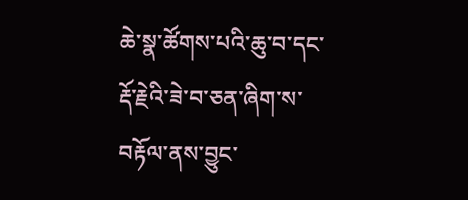ཆེ་སྣ་ཚོགས་པའི་ཆུ་བ་དང་རྡོ་རྗེའི་ཟེ་བ་ཅན་ཞིག་ས་བརྟོལ་ནས་བྱུང་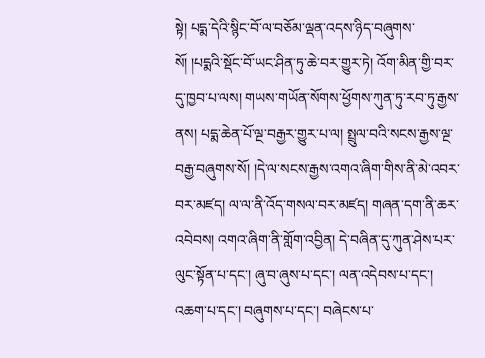སྟེ། པདྨ་དེའི་སྙིང་བོ་ལ་བཅོམ་ལྡན་འདས་ཉིད་བཞུགས་སོ། །པདྨའི་སྡོང་བོ་ཡང་ཤིན་ཏུ་ཆེ་བར་གྱུར་ཏེ། འོག་མིན་གྱི་བར་དུ་ཁྱབ་པ་ལས། གཡས་གཡོན་སོགས་ཕྱོགས་ཀུན་ཏུ་རབ་ཏུ་རྒྱས་ནས། པདྨ་ཆེན་པོ་ལྔ་བརྒྱར་གྱུར་པ་ལ། སྤྲུལ་བའི་སངས་རྒྱས་ལྔ་བརྒྱ་བཞུགས་སོ། །དེ་ལ་སངས་རྒྱས་འགའ་ཞིག་གིས་ནི་མེ་འབར་བར་མཛད། ལ་ལ་ནི་འོད་གསལ་བར་མཛད། གཞན་དག་ནི་ཆར་འབེབས། འགའ་ཞིག་ནི་གློག་འབྱིན། དེ་བཞིན་དུ་ཀུན་ཤེས་པར་ལུང་སྟོན་པ་དང་། ཞུ་བ་ཞུས་པ་དང་། ལན་འདེབས་པ་དང་། འཆག་པ་དང་། བཞུགས་པ་དང་། བཞེངས་པ་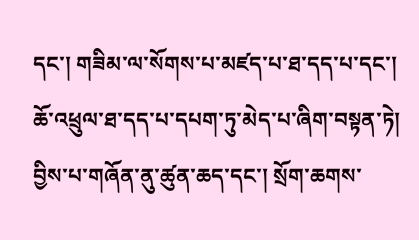དང་། གཟིམ་ལ་སོགས་པ་མཛད་པ་ཐ་དད་པ་དང་། ཆོ་འཕྲུལ་ཐ་དད་པ་དཔག་ཏུ་མེད་པ་ཞིག་བསྟན་ཏེ། བྱིས་པ་གཞོན་ནུ་ཚུན་ཆད་དང་། སྲོག་ཆགས་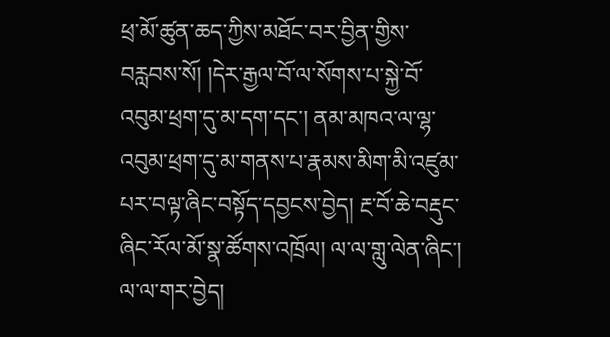ཕྲ་མོ་ཚུན་ཆད་ཀྱིས་མཐོང་བར་བྱིན་གྱིས་བརླབས་སོ། །དེར་རྒྱལ་བོ་ལ་སོགས་པ་སྐྱེ་བོ་འབུམ་ཕྲག་དུ་མ་དག་དང་། ནམ་མཁའ་ལ་ལྷ་འབུམ་ཕྲག་དུ་མ་གནས་པ་རྣམས་མིག་མི་འཛུམ་པར་བལྟ་ཞིང་བསྟོད་དབྱངས་བྱེད། རྔ་བོ་ཆེ་བརྡུང་ཞིང་རོལ་མོ་སྣ་ཚོགས་འཁྲོལ། ལ་ལ་གླུ་ལེན་ཞིང་། ལ་ལ་གར་བྱེད།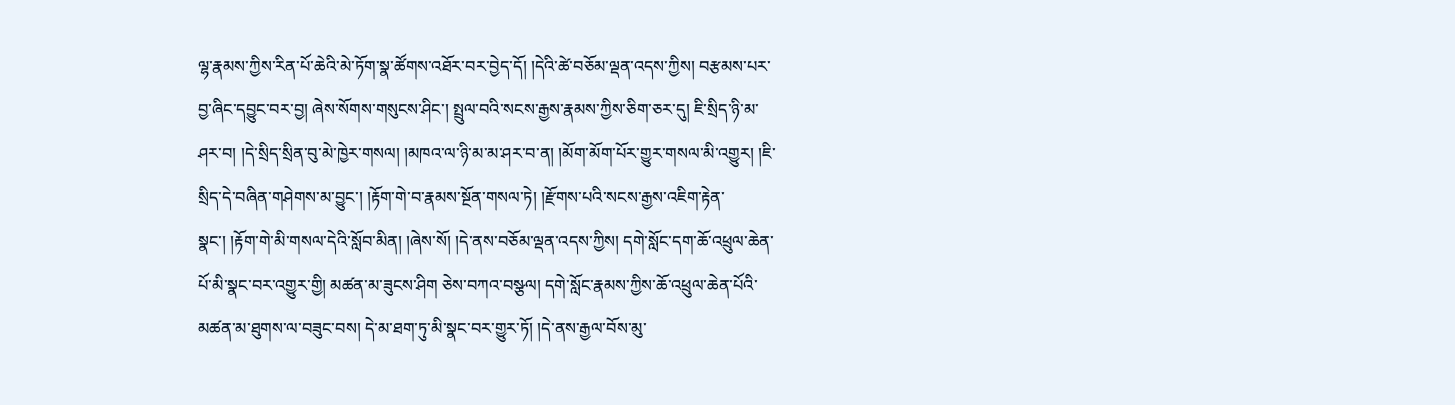ལྷ་རྣམས་ཀྱིས་རིན་པོ་ཆེའི་མེ་ཏོག་སྣ་ཚོགས་འཐོར་བར་བྱེད་དོ། །དེའི་ཚེ་བཅོམ་ལྡན་འདས་ཀྱིས། བརྩམས་པར་བྱ་ཞིང་དབྱུང་བར་བྱ། ཞེས་སོགས་གསུངས་ཤིང་། སྤྲུལ་བའི་སངས་རྒྱས་རྣམས་ཀྱིས་ཅིག་ཅར་དུ། ཇི་སྲིད་ཉི་མ་ཤར་བ། །དེ་སྲིད་སྲིན་བུ་མེ་ཁྱེར་གསལ། །མཁའ་ལ་ཉི་མ་མ་ཤར་བ་ན། །མོག་མོག་པོར་གྱུར་གསལ་མི་འགྱུར། །ཇི་སྲིད་དེ་བཞིན་གཤེགས་མ་བྱུང་། །རྟོག་གེ་བ་རྣམས་སྔོན་གསལ་ཏེ། །རྫོགས་པའི་སངས་རྒྱས་འཇིག་རྟེན་སྣང་། །རྟོག་གེ་མི་གསལ་དེའི་སློབ་མིན། །ཞེས་སོ། །དེ་ནས་བཅོམ་ལྡན་འདས་ཀྱིས། དགེ་སློང་དག་ཆོ་འཕྲུལ་ཆེན་པོ་མི་སྣང་བར་འགྱུར་གྱི། མཚན་མ་ཟུངས་ཤིག ཅེས་བཀའ་བསྩལ། དགེ་སློང་རྣམས་ཀྱིས་ཆོ་འཕྲུལ་ཆེན་པོའི་མཚན་མ་ཐུགས་ལ་བཟུང་བས། དེ་མ་ཐག་ཏུ་མི་སྣང་བར་གྱུར་ཏོ། །དེ་ནས་རྒྱལ་བོས་མུ་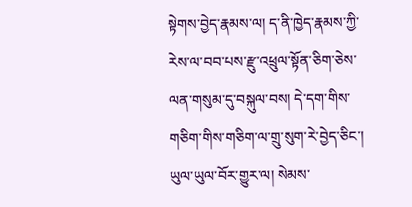སྟེགས་བྱེད་རྣམས་ལ། ད་ནི་ཁྱེད་རྣམས་ཀྱི་རེས་ལ་བབ་པས་རྫུ་འཕྲུལ་སྟོན་ཅིག་ཅེས་ལན་གསུམ་དུ་བསྐུལ་བས། དེ་དག་གིས་གཅིག་གིས་གཅིག་ལ་གྲུ་སུག་རེ་བྱེད་ཅིང་། ཡུལ་ཡུལ་བོར་གྱུར་ལ། སེམས་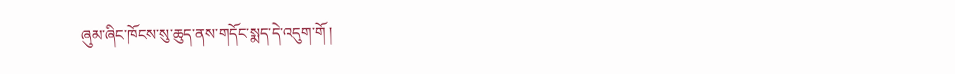ཞུམ་ཞིང་ཁོངས་སུ་ཆུད་ནས་གདོང་སྨད་དེ་འདུག་གོ །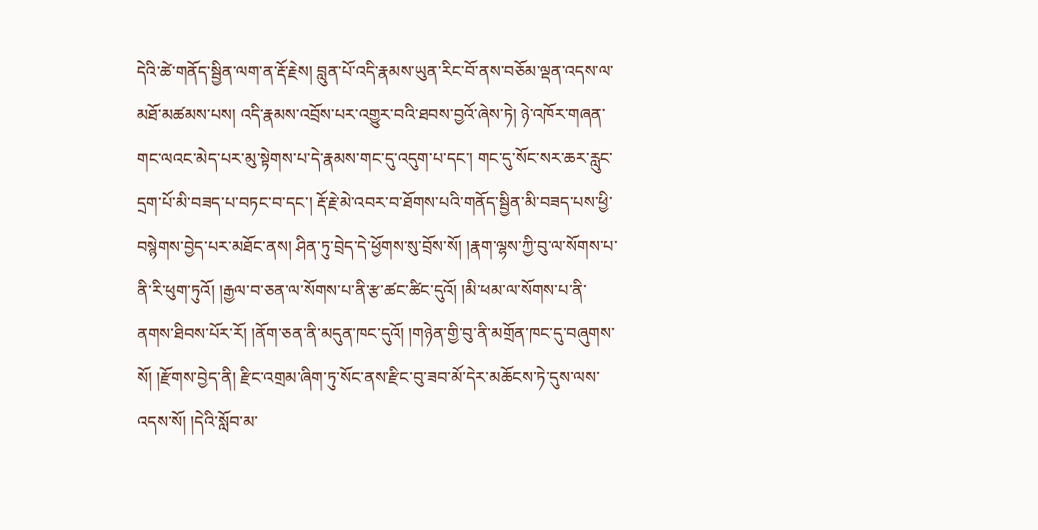དེའི་ཚེ་གནོད་སྦྱིན་ལག་ན་རྡོ་རྗེས། བླུན་པོ་འདི་རྣམས་ཡུན་རིང་བོ་ནས་བཅོམ་ལྡན་འདས་ལ་མཐོ་མཚམས་པས། འདི་རྣམས་འབྲོས་པར་འགྱུར་བའི་ཐབས་བྱའོ་ཞེས་ཏེ། ཉེ་འཁོར་གཞན་གང་ལའང་མེད་པར་མུ་སྟེགས་པ་དེ་རྣམས་གང་དུ་འདུག་པ་དང་། གང་དུ་སོང་སར་ཆར་རླུང་དྲག་པོ་མི་བཟད་པ་བཏང་བ་དང་། རྡོ་རྗེ་མེ་འབར་བ་ཐོགས་པའི་གནོད་སྦྱིན་མི་བཟད་པས་ཕྱི་བསྙེགས་བྱེད་པར་མཐོང་ནས། ཤིན་ཏུ་བྲེད་དེ་ཕྱོགས་སུ་བྲོས་སོ། །རྣག་ལྷས་ཀྱི་བུ་ལ་སོགས་པ་ནི་རི་ཕུག་ཏུའོ། །རྒྱལ་བ་ཅན་ལ་སོགས་པ་ནི་རྩ་ཚང་ཚིང་དུའོ། །མི་ཕམ་ལ་སོགས་པ་ནི་ནགས་ཐིབས་པོར་རོ། །ནོག་ཅན་ནི་མདུན་ཁང་དུའོ། །གཉེན་གྱི་བུ་ནི་མགྲོན་ཁང་དུ་བཞུགས་སོ། །རྫོགས་བྱེད་ནི། རྫིང་འགྲམ་ཞིག་ཏུ་སོང་ནས་རྫིང་བུ་ཟབ་མོ་དེར་མཆོངས་ཏེ་དུས་ལས་འདས་སོ། །དེའི་སློབ་མ་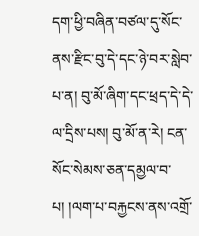དག་ཕྱི་བཞིན་བཙལ་དུ་སོང་ནས་རྫིང་བུ་དེ་དང་ཉེ་བར་སླེབ་པ་ན། བུ་མོ་ཞིག་དང་ཕྲད་དེ་དེ་ལ་དྲིས་པས། བུ་མོ་ན་རེ། ངན་སོང་སེམས་ཅན་དམྱལ་བ་པ། །ལག་པ་བརྐྱངས་ནས་འགྲོ་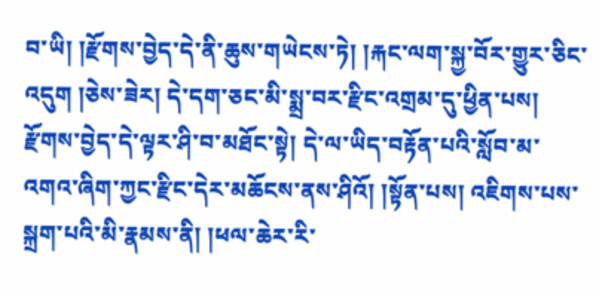བ་ཡི། །རྫོགས་བྱེད་དེ་ནི་ཆུས་གཡེངས་ཏེ། །རྐང་ལག་སྐྱ་བོར་གྱུར་ཅིང་འདུག །ཅེས་ཟེར། དེ་དག་ཅང་མི་སྨྲ་བར་རྫིང་འགྲམ་དུ་ཕྱིན་པས། རྫོགས་བྱེད་དེ་ལྟར་ཤི་བ་མཐོང་སྟེ། དེ་ལ་ཡིད་བརྟོན་པའི་སློབ་མ་འགའ་ཞིག་ཀྱང་རྫིང་དེར་མཆོངས་ནས་ཤིའོ། །སྟོན་པས། འཇིགས་པས་སྐྲག་པའི་མི་རྣམས་ནི། །ཕལ་ཆེར་རི་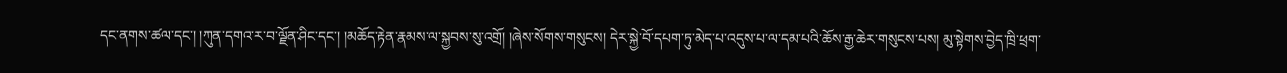དང་ནགས་ཚལ་དང་། །ཀུན་དགའ་ར་བ་ལྗོན་ཤིང་དང་། །མཆོད་རྟེན་རྣམས་ལ་སྐྱབས་སུ་འགྲོ། །ཞེས་སོགས་གསུངས། དེར་སྐྱེ་བོ་དཔག་ཏུ་མེད་པ་འདུས་པ་ལ་དམ་པའི་ཆོས་རྒྱ་ཆེར་གསུངས་པས། མུ་སྟེགས་བྱེད་ཁྲི་ཕྲག་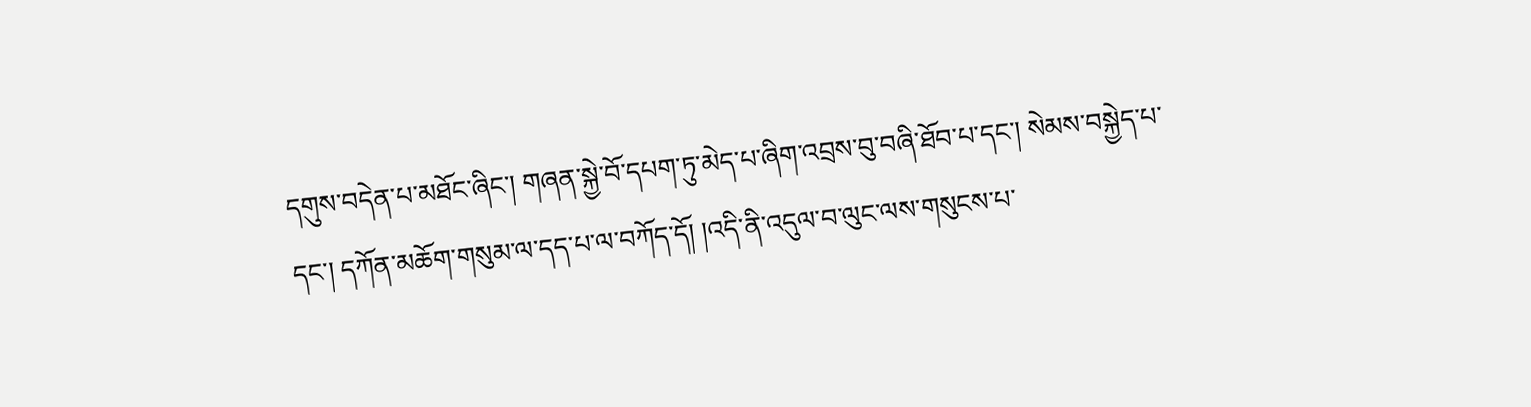དགུས་བདེན་པ་མཐོང་ཞིང་། གཞན་སྐྱེ་བོ་དཔག་ཏུ་མེད་པ་ཞིག་འབྲས་བུ་བཞི་ཐོབ་པ་དང་། སེམས་བསྐྱེད་པ་དང་། དཀོན་མཆོག་གསུམ་ལ་དད་པ་ལ་བཀོད་དོ། །འདི་ནི་འདུལ་བ་ལུང་ལས་གསུངས་པ་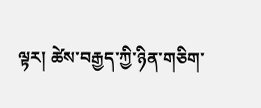ལྟར། ཚེས་བརྒྱད་ཀྱི་ཉིན་གཅིག་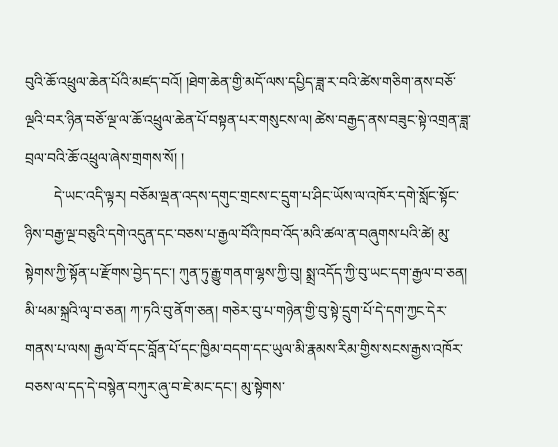བུའི་ཆོ་འཕྲུལ་ཆེན་པོའི་མཛད་བའོ། །ཐེག་ཆེན་གྱི་མདོ་ལས་དཔྱིད་ཟླ་ར་བའི་ཚེས་གཅིག་ནས་བཅོ་ལྔའི་བར་ཉིན་བཅོ་ལྔ་ལ་ཆོ་འཕྲུལ་ཆེན་པོ་བསྟན་པར་གསུངས་ལ། ཚེས་བརྒྱད་ནས་བཟུང་སྟེ་འགྲན་ཟླ་བྲལ་བའི་ཆོ་འཕྲུལ་ཞེས་གྲགས་སོ། །
        དེ་ཡང་འདི་ལྟར། བཅོམ་ལྡན་འདས་དགུང་གྲངས་ང་དྲུག་པ་ཤིང་ཡོས་ལ་འཁོར་དགེ་སློང་སྟོང་ཉིས་བརྒྱ་ལྔ་བཅུའི་དགེ་འདུན་དང་བཅས་པ་རྒྱལ་བོའི་ཁབ་འོད་མའི་ཚལ་ན་བཞུགས་པའི་ཚེ། མུ་སྟེགས་ཀྱི་སྟོན་པ་རྫོགས་བྱེད་དང་། ཀུན་ཏུ་རྒྱུ་གནག་ལྷས་ཀྱི་བུ། སྨྲ་འདོད་ཀྱི་བུ་ཡང་དག་རྒྱལ་བ་ཅན། མི་ཕམ་སྐྲའི་ལྭ་བ་ཅན། ཀ་ཏའི་བུ་ནོག་ཅན། གཅེར་བུ་པ་གཉེན་གྱི་བུ་སྟེ་དྲུག་པོ་དེ་དག་ཀྱང་དེར་གནས་པ་ལས། རྒྱལ་བོ་དང་བློན་པོ་དང་ཁྱིམ་བདག་དང་ཡུལ་མི་རྣམས་རིམ་གྱིས་སངས་རྒྱས་འཁོར་བཅས་ལ་དད་དེ་བསྙེན་བཀུར་ཞུ་བ་ཇེ་མང་དང་། མུ་སྟེགས་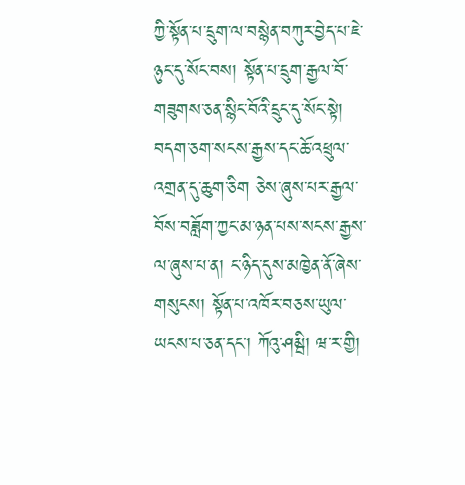ཀྱི་སྟོན་པ་དྲུག་ལ་བསྙེན་བཀུར་བྱེད་པ་ཇེ་ཉུང་དུ་སོང་བས། སྟོན་པ་དྲུག་རྒྱལ་བོ་གཟུགས་ཅན་སྙིང་བོའི་དྲུང་དུ་སོང་སྟེ། བདག་ཅག་སངས་རྒྱས་དང་ཆོ་འཕྲུལ་འགྲན་དུ་ཆུག་ཅིག ཅེས་ཞུས་པར་རྒྱལ་བོས་བཟློག་ཀྱང་མ་ཉན་པས་སངས་རྒྱས་ལ་ཞུས་པ་ན། ང་ཉིད་དུས་མཁྱེན་ནོ་ཞེས་གསུངས། སྟོན་པ་འཁོར་བཅས་ཡུལ་ཡངས་པ་ཅན་དང་། ཀོའུ་ཤམྦི། ཝ་ར་གྱི།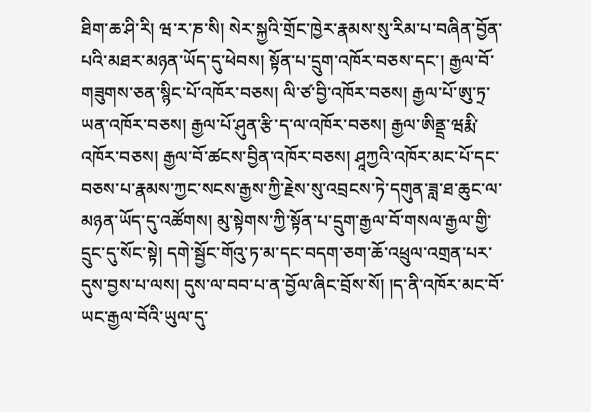ཐིག་ཆ་ཤི་རི། ཝ་ར་ཎ་སི། སེར་སྐྱའི་གྲོང་ཁྱེར་རྣམས་སུ་རིམ་པ་བཞིན་བྱོན་པའི་མཐར་མཉན་ཡོད་དུ་ཕེབས། སྟོན་པ་དྲུག་འཁོར་བཅས་དང་། རྒྱལ་བོ་གཟུགས་ཅན་སྙིང་པོ་འཁོར་བཅས། ལི་ཙ་བྱི་འཁོར་བཅས། རྒྱལ་པོ་ཨུ་ཏྲ་ཡན་འཁོར་བཅས། རྒྱལ་པོ་ཤུན་རྩི་ད་ལ་འཁོར་བཅས། རྒྱལ་ཨིནྡྲ་ཝརྨི་འཁོར་བཅས། རྒྱལ་བོ་ཚངས་བྱིན་འཁོར་བཅས། ཤཱཀྱའི་འཁོར་མང་པོ་དང་བཅས་པ་རྣམས་ཀྱང་སངས་རྒྱས་ཀྱི་རྗེས་སུ་འབྲངས་ཏེ་དགུན་ཟླ་ཐ་ཆུང་ལ་མཉན་ཡོད་དུ་འཚོགས། མུ་སྟེགས་ཀྱི་སྟོན་པ་དྲུག་རྒྱལ་བོ་གསལ་རྒྱལ་གྱི་དྲུང་དུ་སོང་སྟེ། དགེ་སྦྱོང་གོའུ་ཏ་མ་དང་བདག་ཅག་ཆོ་འཕྲུལ་འགྲན་པར་དུས་བྱས་པ་ལས། དུས་ལ་བབ་པ་ན་བྱོལ་ཞིང་བྲོས་སོ། །ད་ནི་འཁོར་མང་བོ་ཡང་རྒྱལ་བོའི་ཡུལ་དུ་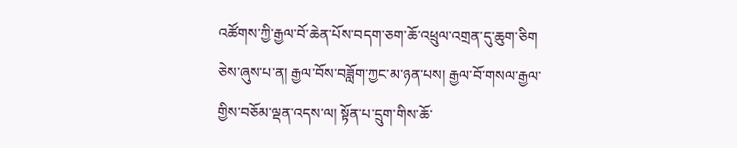འཚོགས་ཀྱི་རྒྱལ་བོ་ཆེན་པོས་བདག་ཅག་ཆོ་འཕྲུལ་འགྲན་དུ་ཆུག་ཅིག ཅེས་ཞུས་པ་ན། རྒྱལ་བོས་བཟློག་ཀྱང་མ་ཉན་པས། རྒྱལ་བོ་གསལ་རྒྱལ་གྱིས་བཅོམ་ལྡན་འདས་ལ། སྟོན་པ་དྲུག་གིས་ཆོ་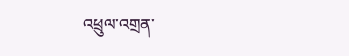འཕྲུལ་འགྲན་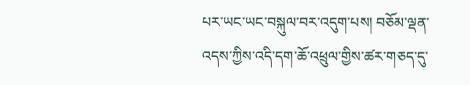པར་ཡང་ཡང་བསྐུལ་བར་འདུག་པས། བཅོམ་ལྡན་འདས་ཀྱིས་འདི་དག་ཆོ་འཕྲུལ་གྱིས་ཚར་གཅད་དུ་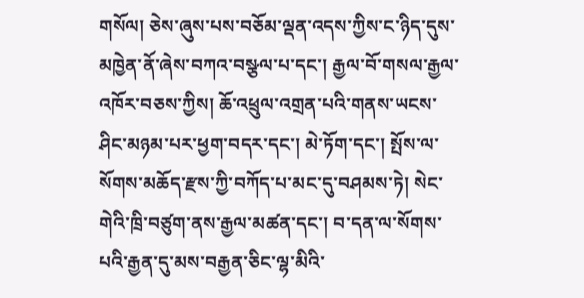གསོལ། ཅེས་ཞུས་པས་བཅོམ་ལྡན་འདས་ཀྱིས་ང་ཉིད་དུས་མཁྱེན་ནོ་ཞེས་བཀའ་བསྩལ་པ་དང་། རྒྱལ་བོ་གསལ་རྒྱལ་འཁོར་བཅས་ཀྱིས། ཆོ་འཕྲུལ་འགྲན་པའི་གནས་ཡངས་ཤིང་མཉམ་པར་ཕྱག་བདར་དང་། མེ་ཏོག་དང་། སྤོས་ལ་སོགས་མཆོད་རྫས་ཀྱི་བཀོད་པ་མང་དུ་བཤམས་ཏེ། སེང་གེའི་ཁྲི་བཙུག་ནས་རྒྱལ་མཚན་དང་། བ་དན་ལ་སོགས་པའི་རྒྱན་དུ་མས་བརྒྱན་ཅིང་ལྷ་མིའི་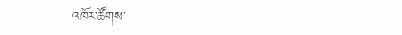འཁོར་ཚོགས་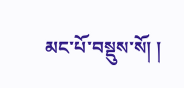མང་པོ་བསྡུས་སོ། །